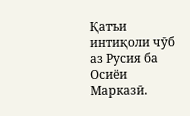Қатъи интиқоли чӯб аз Русия ба Осиёи Марказӣ.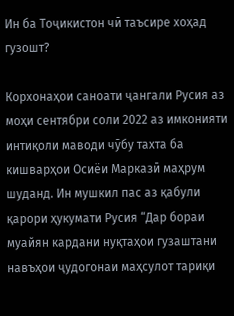Ин ба Тоҷикистон чӣ таъсире хоҳад гузошт?

Корхонаҳои саноати ҷангали Русия аз моҳи сентябри соли 2022 аз имконияти интиқоли маводи чӯбу тахта ба кишварҳои Осиёи Марказӣ маҳрум шуданд. Ин мушкил пас аз қабули қарори ҳукумати Русия “Дар бораи муайян кардани нуқтаҳои гузаштани навъҳои ҷудогонаи маҳсулот тариқи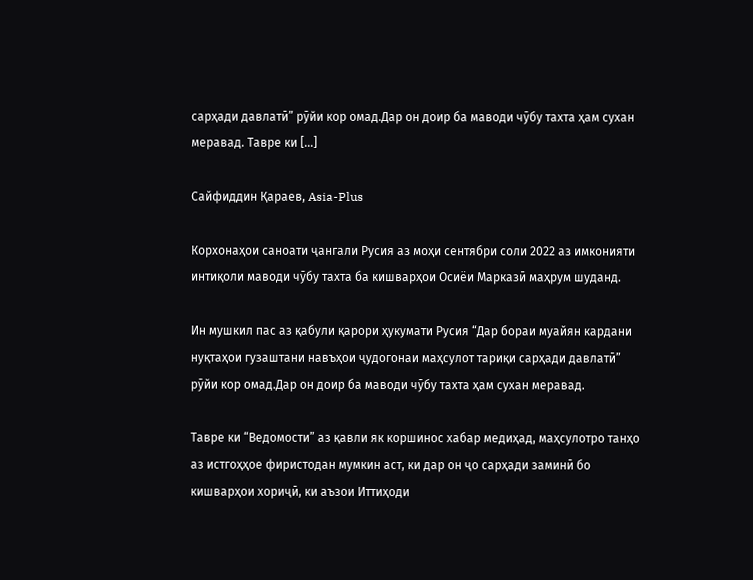сарҳади давлатӣ” рӯйи кор омад.Дар он доир ба маводи чӯбу тахта ҳам сухан меравад. Тавре ки […]

Сайфиддин Қараев, Asia-Plus

Корхонаҳои саноати ҷангали Русия аз моҳи сентябри соли 2022 аз имконияти интиқоли маводи чӯбу тахта ба кишварҳои Осиёи Марказӣ маҳрум шуданд.

Ин мушкил пас аз қабули қарори ҳукумати Русия “Дар бораи муайян кардани нуқтаҳои гузаштани навъҳои ҷудогонаи маҳсулот тариқи сарҳади давлатӣ” рӯйи кор омад.Дар он доир ба маводи чӯбу тахта ҳам сухан меравад.

Тавре ки “Ведомости” аз қавли як коршинос хабар медиҳад, маҳсулотро танҳо аз истгоҳҳое фиристодан мумкин аст, ки дар он ҷо сарҳади заминӣ бо кишварҳои хориҷӣ, ки аъзои Иттиҳоди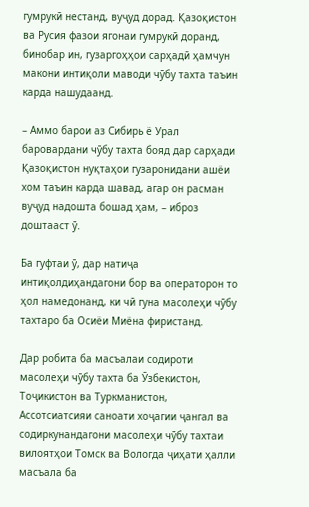гумрукӣ нестанд, вуҷуд дорад. Қазоқистон ва Русия фазои ягонаи гумрукӣ доранд, бинобар ин, гузаргоҳҳои сарҳадӣ ҳамчун макони интиқоли маводи чӯбу тахта таъин карда нашудаанд.

– Аммо барои аз Сибирь ё Урал баровардани чӯбу тахта бояд дар сарҳади Қазоқистон нуқтаҳои гузаронидани ашёи хом таъин карда шавад, агар он расман вуҷуд надошта бошад ҳам, – иброз доштааст ӯ.

Ба гуфтаи ӯ, дар натиҷа интиқолдиҳандагони бор ва операторон то ҳол намедонанд, ки чӣ гуна масолеҳи чӯбу тахтаро ба Осиёи Миёна фиристанд.

Дар робита ба масъалаи содироти масолеҳи чӯбу тахта ба Ӯзбекистон, Тоҷикистон ва Туркманистон, Ассотсиатсияи саноати хоҷагии ҷангал ва содиркунандагони масолеҳи чӯбу тахтаи вилоятҳои Томск ва Вологда ҷиҳати ҳалли масъала ба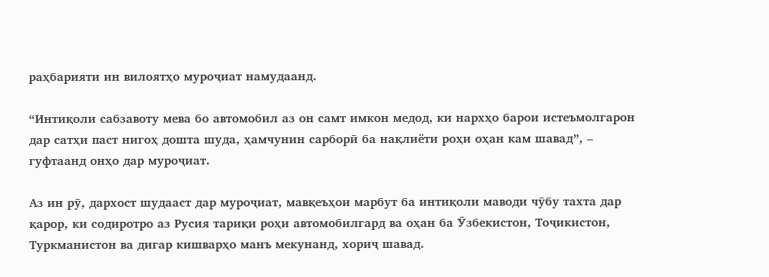раҳбарияти ин вилоятҳо муроҷиат намудаанд.

“Интиқоли сабзавоту мева бо автомобил аз он самт имкон медод, ки нархҳо барои истеъмолгарон дар сатҳи паст нигоҳ дошта шуда, ҳамчунин сарборӣ ба нақлиёти роҳи оҳан кам шавад”, – гуфтаанд онҳо дар муроҷиат.

Аз ин рӯ, дархост шудааст дар муроҷиат, мавқеъҳои марбут ба интиқоли маводи чӯбу тахта дар қарор, ки содиротро аз Русия тариқи роҳи автомобилгард ва оҳан ба Ӯзбекистон, Тоҷикистон, Туркманистон ва дигар кишварҳо манъ мекунанд, хориҷ шавад.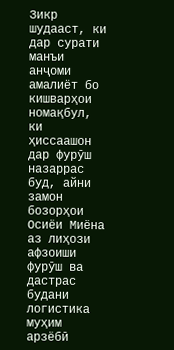Зикр шудааст, ки дар сурати манъи анҷоми амалиёт бо кишварҳои номақбул, ки ҳиссаашон дар фурӯш назаррас буд, айни замон бозорҳои Осиёи Миёна аз лиҳози афзоиши фурӯш ва дастрас будани логистика муҳим арзёбӣ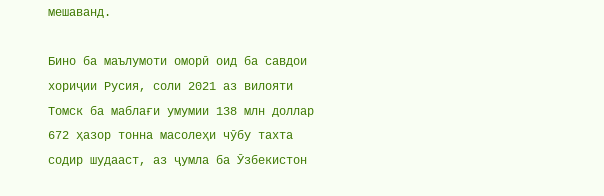мешаванд.

Бино ба маълумоти оморӣ оид ба савдои хориҷии Русия, соли 2021 аз вилояти Томск ба маблағи умумии 138 млн доллар 672 ҳазор тонна масолеҳи чӯбу тахта содир шудааст, аз ҷумла ба Ӯзбекистон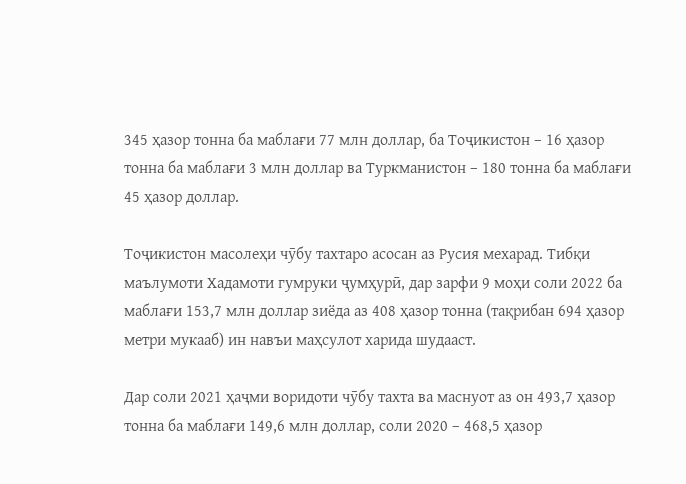345 ҳазор тонна ба маблағи 77 млн доллар, ба Тоҷикистон – 16 ҳазор тонна ба маблағи 3 млн доллар ва Туркманистон – 180 тонна ба маблағи 45 ҳазор доллар.

Тоҷикистон масолеҳи чӯбу тахтаро асосан аз Русия мехарад. Тибқи маълумоти Хадамоти гумруки ҷумҳурӣ, дар зарфи 9 моҳи соли 2022 ба маблағи 153,7 млн доллар зиёда аз 408 ҳазор тонна (тақрибан 694 ҳазор метри мукааб) ин навъи маҳсулот харида шудааст.

Дар соли 2021 ҳаҷми воридоти чӯбу тахта ва маснуот аз он 493,7 ҳазор тонна ба маблағи 149,6 млн доллар, соли 2020 – 468,5 ҳазор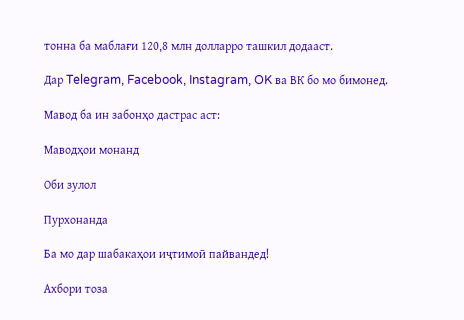тонна ба маблағи 120,8 млн долларро ташкил додааст.

Дар Telegram, Facebook, Instagram, OK ва ВК бо мо бимонед.

Мавод ба ин забонҳо дастрас аст:

Маводҳои монанд

Оби зулол

Пурхонанда

Ба мо дар шабакаҳои иҷтимоӣ пайвандед!

Ахбори тоза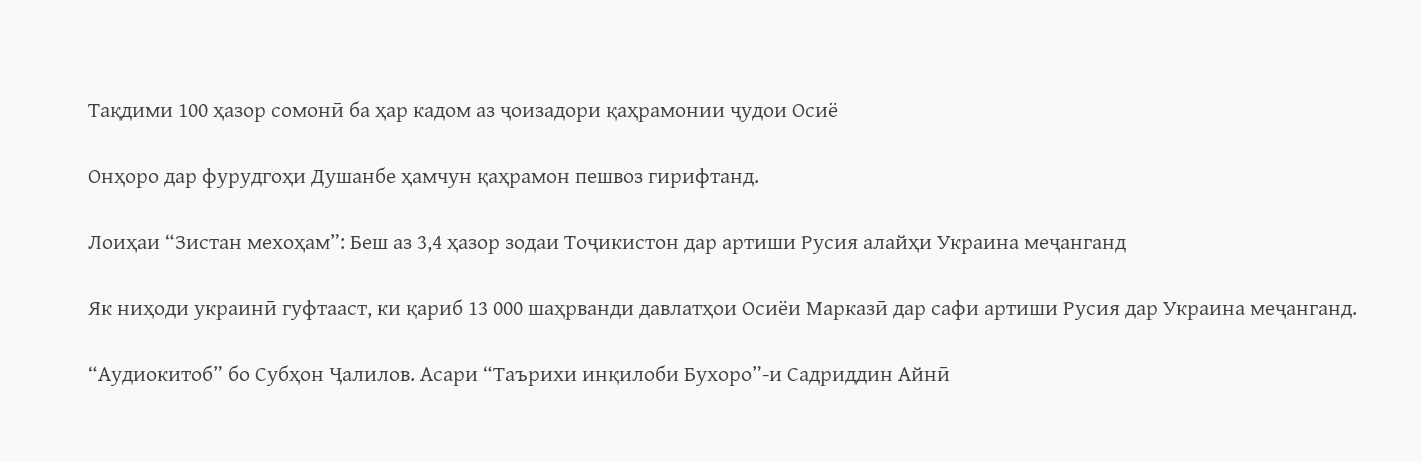Тақдими 100 ҳазор сомонӣ ба ҳар кадом аз ҷоизадори қаҳрамонии ҷудои Осиё

Онҳоро дар фурудгоҳи Душанбе ҳамчун қаҳрамон пешвоз гирифтанд.

Лоиҳаи “Зистан мехоҳам”: Беш аз 3,4 ҳазор зодаи Тоҷикистон дар артиши Русия алайҳи Украина меҷанганд

Як ниҳоди украинӣ гуфтааст, ки қариб 13 000 шаҳрванди давлатҳои Осиёи Марказӣ дар сафи артиши Русия дар Украина меҷанганд.

“Аудиокитоб” бо Субҳон Ҷалилов. Асари “Таърихи инқилоби Бухоро”-и Садриддин Айнӣ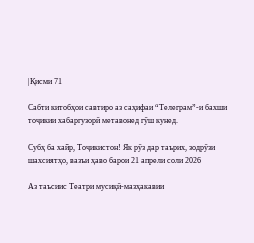|Қисми 71

Cабти китобҳои савтиро аз саҳифаи “Телеграм”-и бахши тоҷикии хабаргузорӣ метавонед гӯш кунед.

Субҳ ба хайр, Тоҷикистон! Як рӯз дар таърих, зодрӯзи шахсиятҳо, вазъи ҳаво барои 21 апрели соли 2026

Аз таъсиис Театри мусиқӣ-мазҳакавии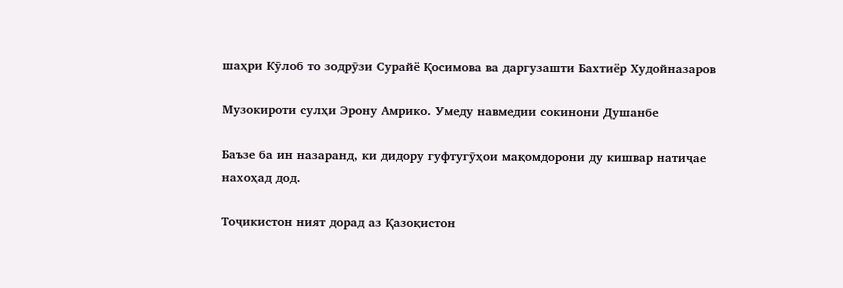шаҳри Кӯлоб то зодрӯзи Сурайё Қосимова ва даргузашти Бахтиёр Худойназаров

Музокироти сулҳи Эрону Амрико. Умеду навмедии сокинони Душанбе

Баъзе ба ин назаранд, ки дидору гуфтугӯҳои мақомдорони ду кишвар натиҷае нахоҳад дод.

Тоҷикистон ният дорад аз Қазоқистон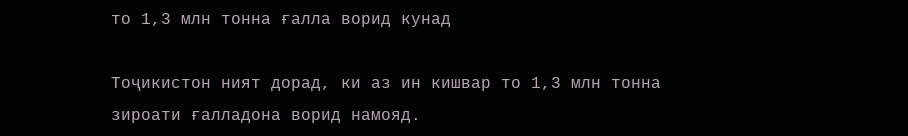то 1,3 млн тонна ғалла ворид кунад

Тоҷикистон ният дорад, ки аз ин кишвар то 1,3 млн тонна зироати ғалладона ворид намояд.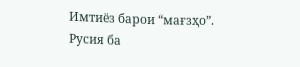Имтиёз барои “мағзҳо”. Русия ба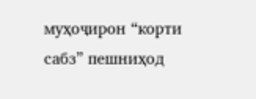муҳоҷирон “корти сабз” пешниҳод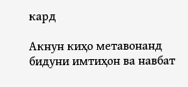кард

Акнун киҳо метавонанд бидуни имтиҳон ва навбат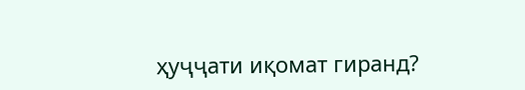ҳуҷҷати иқомат гиранд?